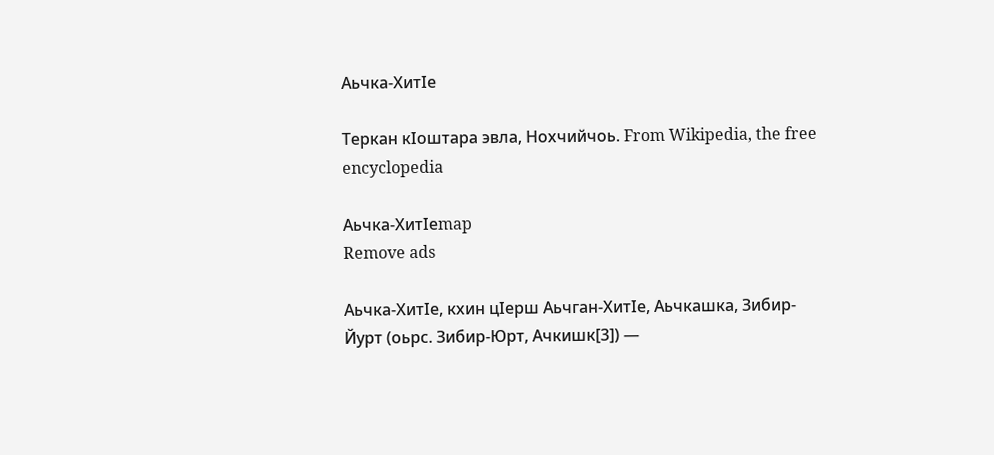Аьчка-ХитӀе

Теркан кӀоштара эвла, Нохчийчоь. From Wikipedia, the free encyclopedia

Аьчка-ХитӀеmap
Remove ads

Аьчка-ХитӀе, кхин цӀерш Аьчган-ХитӀе, Аьчкашка, Зибир-Йурт (оьрс. Зибир-Юрт, Ачкишк[3]) —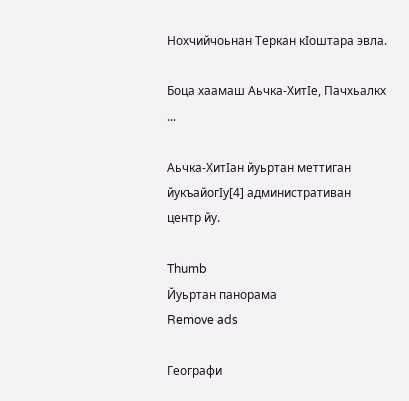Нохчийчоьнан Теркан кӀоштара эвла.

Боца хаамаш Аьчка-ХитӀе, Пачхьалкх ...

Аьчка-ХитӀан йуьртан меттиган йукъайогӀу[4] административан центр йу.

Thumb
Йуьртан панорама
Remove ads

Географи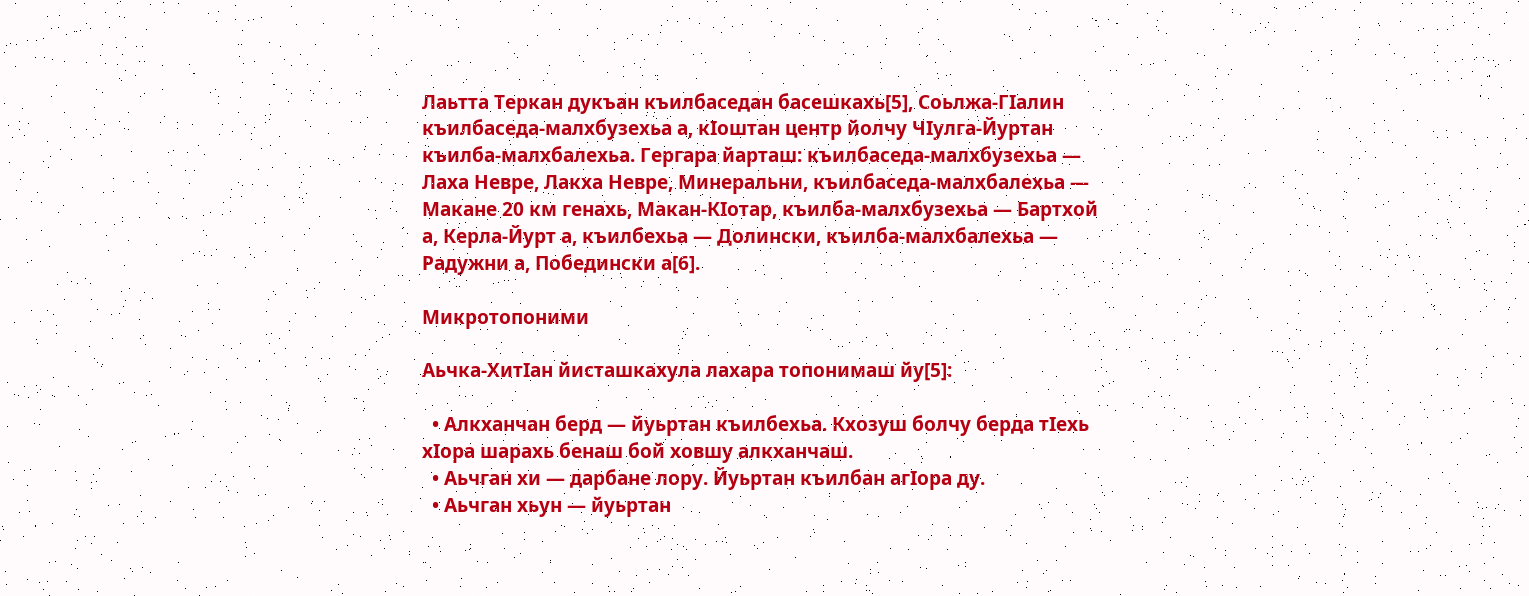Лаьтта Теркан дукъан къилбаседан басешкахь[5], Соьлжа-ГӀалин къилбаседа-малхбузехьа а, кӀоштан центр йолчу ЧӀулга-Йуртан къилба-малхбалехьа. Гергара йарташ: къилбаседа-малхбузехьа — Лаха Невре, Лакха Невре, Минеральни, къилбаседа-малхбалехьа — Макане 20 км генахь, Макан-КӀотар, къилба-малхбузехьа — Бартхой а, Керла-Йурт а, къилбехьа — Долински, къилба-малхбалехьа — Радужни а, Победински а[6].

Микротопоними

Аьчка-ХитӀан йисташкахула лахара топонимаш йу[5]:

  • Алкханчан берд — йуьртан къилбехьа. Кхозуш болчу берда тӀехь хӀора шарахь бенаш бой ховшу алкханчаш.
  • Аьчган хи — дарбане лору. Йуьртан къилбан агӀора ду.
  • Аьчган хьун — йуьртан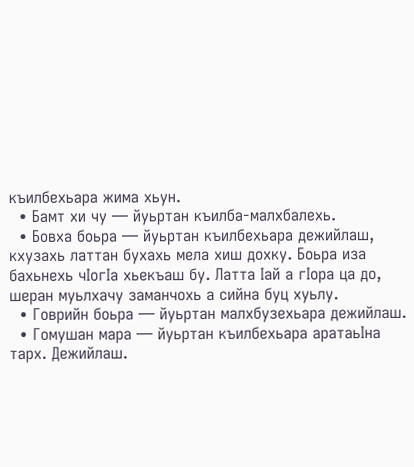къилбехьара жима хьун.
  • Бамт хи чу — йуьртан къилба-малхбалехь.
  • Бовха боьра — йуьртан къилбехьара дежийлаш, кхузахь латтан бухахь мела хиш дохку. Боьра иза бахьнехь чӀогӀа хьекъаш бу. Латта Ӏай а гӀора ца до, шеран муьлхачу заманчохь а сийна буц хуьлу.
  • Говрийн боьра — йуьртан малхбузехьара дежийлаш.
  • Гомушан мара — йуьртан къилбехьара аратаьӀна тарх. Дежийлаш.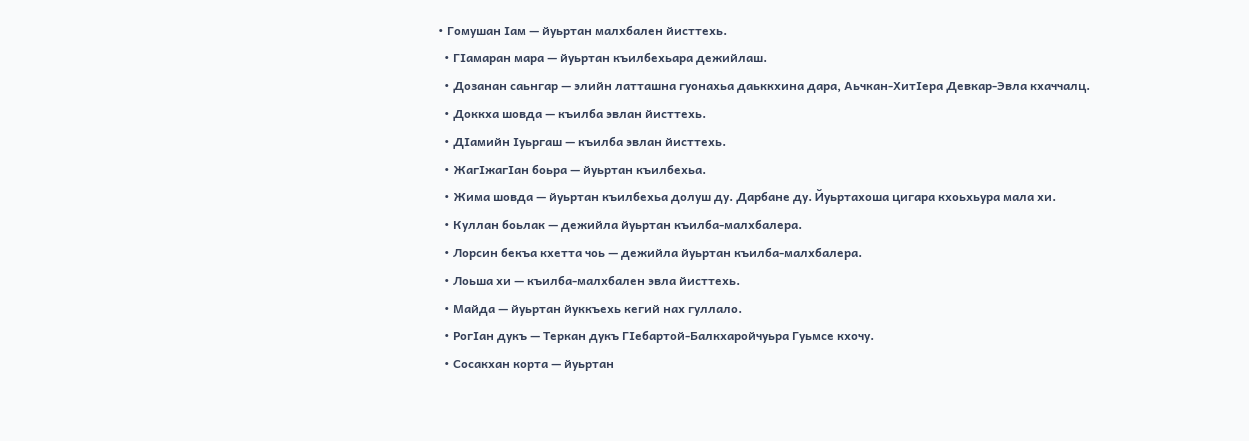• Гомушан Ӏам — йуьртан малхбален йисттехь.
  • ГӀамаран мара — йуьртан къилбехьара дежийлаш.
  • Дозанан саьнгар — элийн латташна гуонахьа даьккхина дара, Аьчкан-ХитӀера Девкар-Эвла кхаччалц.
  • Доккха шовда — къилба эвлан йисттехь.
  • ДӀамийн Ӏуьргаш — къилба эвлан йисттехь.
  • ЖагIжагIан боьра — йуьртан къилбехьа.
  • Жима шовда — йуьртан къилбехьа долуш ду. Дарбане ду. Йуьртахоша цигара кхоьхьура мала хи.
  • Куллан боьлак — дежийла йуьртан къилба-малхбалера.
  • Лорсин бекъа кхетта чоь — дежийла йуьртан къилба-малхбалера.
  • Лоьша хи — къилба-малхбален эвла йисттехь.
  • Майда — йуьртан йуккъехь кегий нах гуллало.
  • РогӀан дукъ — Теркан дукъ ГӀебартой-Балкхаройчуьра Гуьмсе кхочу.
  • Сосакхан корта — йуьртан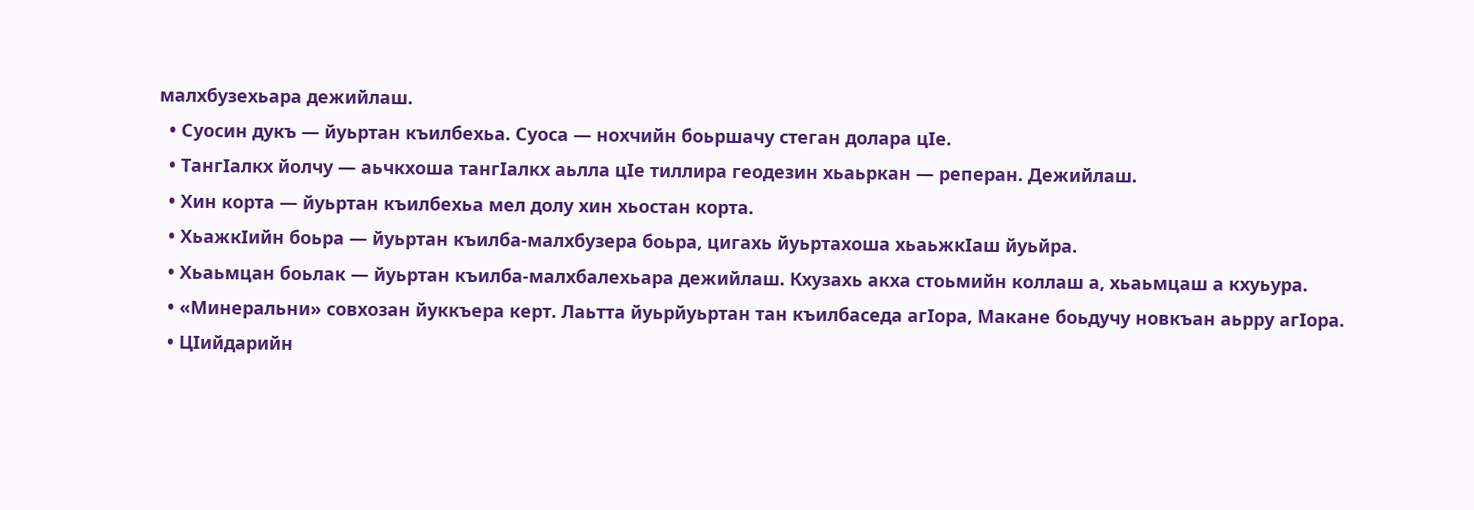малхбузехьара дежийлаш.
  • Суосин дукъ — йуьртан къилбехьа. Суоса — нохчийн боьршачу стеган долара цӀе.
  • ТангIалкх йолчу — аьчкхоша тангӀалкх аьлла цӀе тиллира геодезин хьаьркан — реперан. Дежийлаш.
  • Хин корта — йуьртан къилбехьа мел долу хин хьостан корта.
  • ХьажкӀийн боьра — йуьртан къилба-малхбузера боьра, цигахь йуьртахоша хьаьжкӀаш йуьйра.
  • Хьаьмцан боьлак — йуьртан къилба-малхбалехьара дежийлаш. Кхузахь акха стоьмийн коллаш а, хьаьмцаш а кхуьура.
  • «Минеральни» совхозан йуккъера керт. Лаьтта йуьрйуьртан тан къилбаседа агӀора, Макане боьдучу новкъан аьрру агӀора.
  • ЦIийдарийн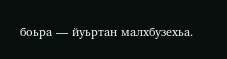боьра — йуьртан малхбузехьа.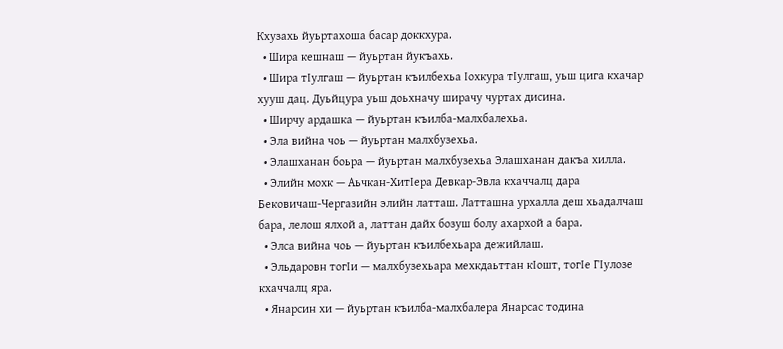Кхузахь йуьртахоша басар доккхура.
  • Шира кешнаш — йуьртан йукъахь.
  • Шира тӀулгаш — йуьртан къилбехьа Ӏохкура тӀулгаш, уьш цига кхачар хууш дац. Дуьйцура уьш доьхначу ширачу чуртах дисина.
  • Ширчу ардашка — йуьртан къилба-малхбалехьа.
  • Эла вийна чоь — йуьртан малхбузехьа.
  • Элашханан боьра — йуьртан малхбузехьа Элашханан дакъа хилла.
  • Элийн мохк — Аьчкан-ХитӀера Девкар-Эвла кхаччалц дара Бековичаш-Чергазийн элийн латташ. Латташна урхалла деш хьадалчаш бара, лелош ялхой а, латтан дайх бозуш болу ахархой а бара.
  • Элса вийна чоь — йуьртан къилбехьара дежийлаш.
  • Эльдаровн тогӀи — малхбузехьара мехкдаьттан кӀошт, тогӀе ГӀулозе кхаччалц яра.
  • Янарсин хи — йуьртан къилба-малхбалера Янарсас тодина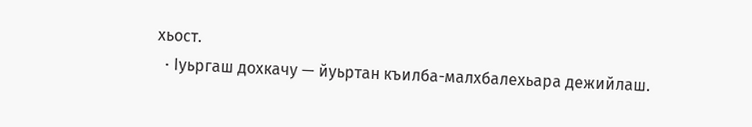хьост.
  • Iуьргаш дохкачу — йуьртан къилба-малхбалехьара дежийлаш.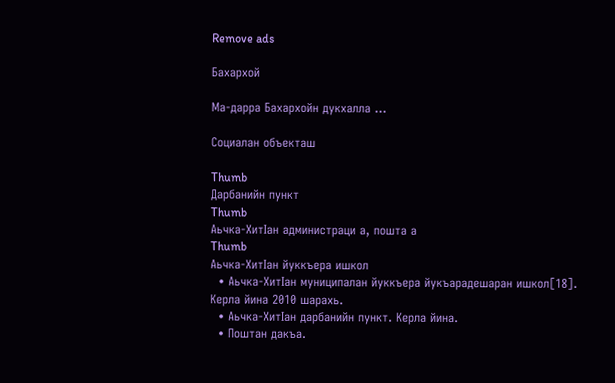Remove ads

Бахархой

Ма-дарра Бахархойн дукхалла ...

Социалан объекташ

Thumb
Дарбанийн пункт
Thumb
Аьчка-ХитIан администраци а, пошта а
Thumb
Аьчка-ХитIан йуккъера ишкол
  • Аьчка-ХитӀан муниципалан йуккъера йукъарадешаран ишкол[18]. Керла йина 2010 шарахь.
  • Аьчка-ХитIан дарбанийн пункт. Керла йина.
  • Поштан дакъа.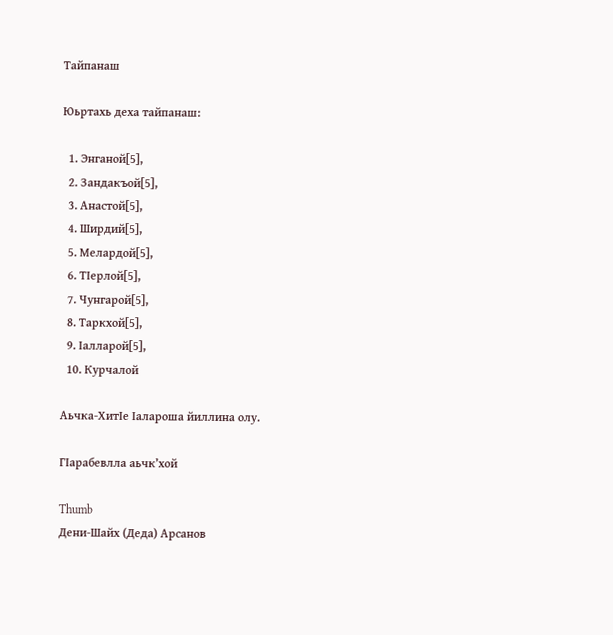Тайпанаш

Юьртахь деха тайпанаш:

  1. Энганой[5],
  2. Зандакъой[5],
  3. Анастой[5],
  4. Ширдий[5],
  5. Мелардой[5],
  6. ТӀерлой[5],
  7. Чунгарой[5],
  8. Таркхой[5],
  9. Ӏалларой[5],
  10. Курчалой

Аьчка-ХитӀе Ӏалароша йиллина олу.

ГӀарабевлла аьчк’хой

Thumb
Дени-Шайх (Деда) Арсанов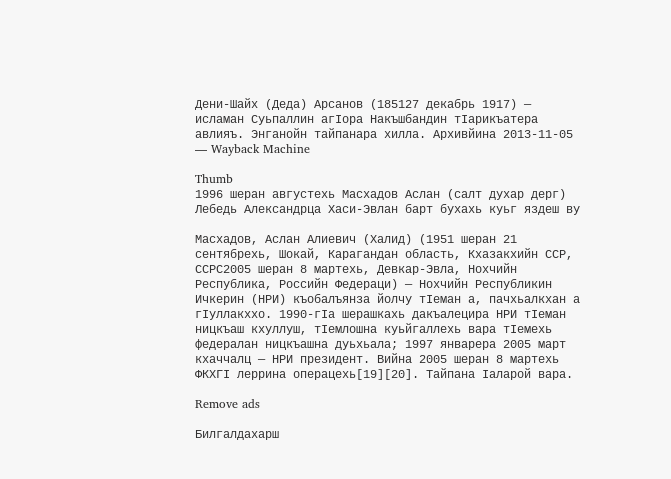Дени-Шайх (Деда) Арсанов (185127 декабрь 1917) — исламан Суьпаллин агӀора Накъшбандин тӀарикъатера авлияъ. Энганойн тайпанара хилла. Архивйина 2013-11-05 — Wayback Machine

Thumb
1996 шеран августехь Масхадов Аслан (салт духар дерг) Лебедь Александрца Хаси-Эвлан барт бухахь куьг яздеш ву

Масхадов, Аслан Алиевич (Халид) (1951 шеран 21 сентябрехь, Шокай, Карагандан область, Кхазакхийн ССР, ССРС2005 шеран 8 мартехь, Девкар-Эвла, Нохчийн Республика, Российн Федераци) — Нохчийн Республикин Ичкерин (НРИ) къобалъянза йолчу тӀеман а, пачхьалкхан а гӀуллакххо. 1990-гӀа шерашкахь дакъалецира НРИ тӀеман ницкъаш кхуллуш, тӀемлошна куьйгаллехь вара тӀемехь федералан ницкъашна дуьхьала; 1997 январера 2005 март кхаччалц — НРИ президент. Вийна 2005 шеран 8 мартехь ФКХГӀ леррина операцехь[19][20]. Тайпана Ӏаларой вара.

Remove ads

Билгалдахарш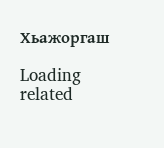Хьажоргаш

Loading related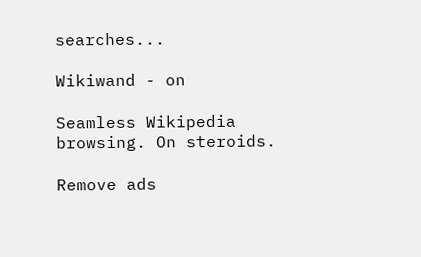searches...

Wikiwand - on

Seamless Wikipedia browsing. On steroids.

Remove ads